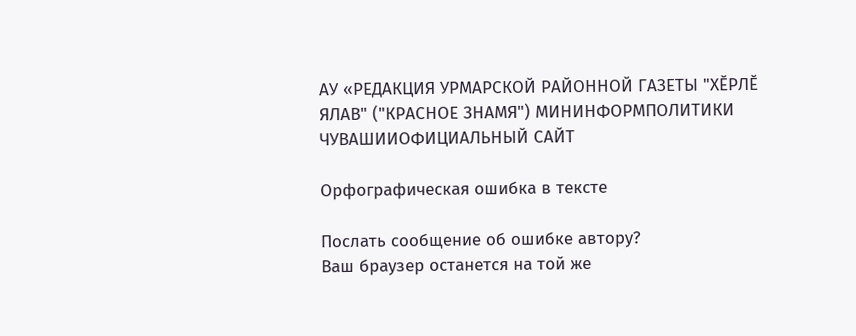АУ «РЕДАКЦИЯ УРМАРСКОЙ РАЙОННОЙ ГАЗЕТЫ "ХĔРЛĔ ЯЛАВ" ("КРАСНОЕ ЗНАМЯ") МИНИНФОРМПОЛИТИКИ ЧУВАШИИОФИЦИАЛЬНЫЙ САЙТ

Орфографическая ошибка в тексте

Послать сообщение об ошибке автору?
Ваш браузер останется на той же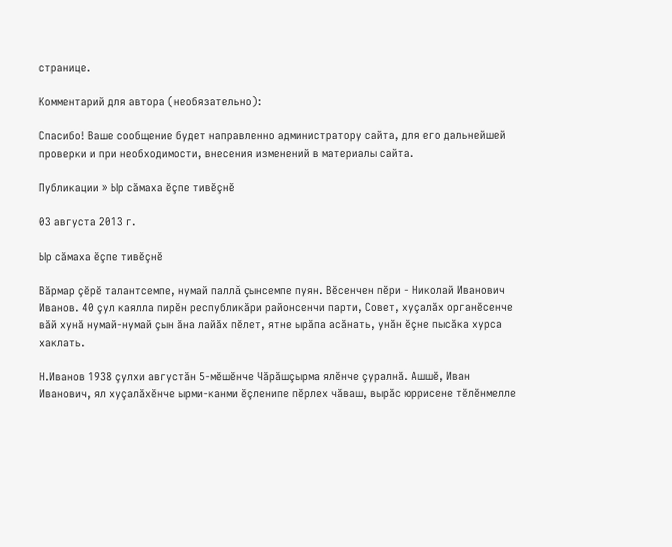странице.

Комментарий для автора (необязательно):

Спасибо! Ваше сообщение будет направленно администратору сайта, для его дальнейшей проверки и при необходимости, внесения изменений в материалы сайта.

Публикации » Ыр сăмаха ĕçпе тивĕçнĕ

03 августа 2013 г.

Ыр сăмаха ĕçпе тивĕçнĕ

Вăрмар çĕрĕ талантсемпе, нумай паллă çынсемпе пуян. Вĕсенчен пĕри - Николай Иванович Иванов. 40 çул каялла пирĕн республикăри районсенчи парти, Совет, хуçалăх органĕсенче вăй хунă нумай-нумай çын ăна лайăх пĕлет, ятне ырăпа асăнать, унăн ĕçне пысăка хурса хаклать.

Н.Иванов 1938 çулхи августăн 5-мĕшĕнче Чăрăшçырма ялĕнче çуралнă. Ашшĕ, Иван Иванович, ял хуçалăхĕнче ырми-канми ĕçленипе пĕрлех чăваш, вырăс юррисене тĕлĕнмелле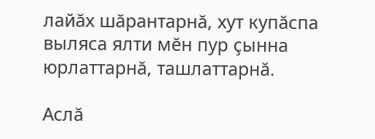лайăх шăрантарнă, хут купăспа выляса ялти мĕн пур çынна юрлаттарнă, ташлаттарнă.

Аслă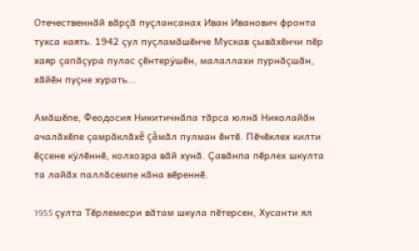Отечественнăй вăрçă пуçлансанах Иван Иванович фронта тухса каять. 1942 çул пуçламăшĕнче Мускав çывăхĕнчи пĕр хаяр çапăçура пулас çĕнтерÿшĕн, малаллахи пурнăçшăн, хăйĕн пуçне хурать...

Амăшĕпе, Феодосия Никитичнăпа тăрса юлнă Николайăн ачалăхĕпе çамрăклăхĕ çăмăл пулман ĕнтĕ. Пĕчĕклех килти ĕçсене кÿлĕннĕ, колхозра вăй хунă. Çавăнпа пĕрлех шкулта та лайăх паллăсемпе кăна вĕреннĕ.

1955 çулта Тĕрлемесри вăтам шкула пĕтерсен, Хусанти ял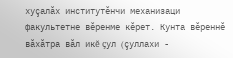хуçалăх институтĕнчи механизаци факультетне вĕренме кĕрет. Кунта вĕреннĕ вăхăтра вăл икĕ çул (çуллахи -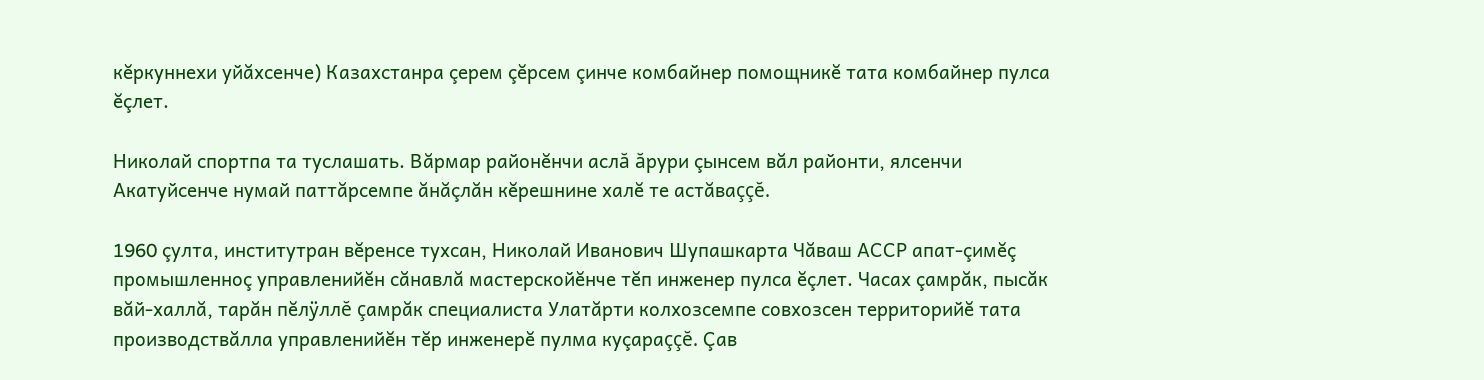кĕркуннехи уйăхсенче) Казахстанра çерем çĕрсем çинче комбайнер помощникĕ тата комбайнер пулса ĕçлет.

Николай спортпа та туслашать. Вăрмар районĕнчи аслă ăрури çынсем вăл районти, ялсенчи Акатуйсенче нумай паттăрсемпе ăнăçлăн кĕрешнине халĕ те астăваççĕ.

1960 çулта, институтран вĕренсе тухсан, Николай Иванович Шупашкарта Чăваш АССР апат-çимĕç промышленноç управленийĕн сăнавлă мастерскойĕнче тĕп инженер пулса ĕçлет. Часах çамрăк, пысăк вăй-халлă, тарăн пĕлÿллĕ çамрăк специалиста Улатăрти колхозсемпе совхозсен территорийĕ тата производствăлла управленийĕн тĕр инженерĕ пулма куçараççĕ. Çав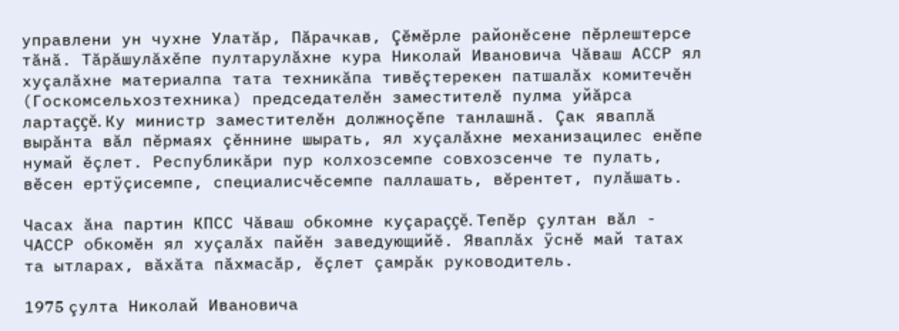управлени ун чухне Улатăр, Пăрачкав, Çĕмĕрле районĕсене пĕрлештерсе тăнă. Тăрăшулăхĕпе пултарулăхне кура Николай Ивановича Чăваш АССР ял хуçалăхне материалпа тата техникăпа тивĕçтерекен патшалăх комитечĕн (Госкомсельхозтехника) председателĕн заместителĕ пулма уйăрса лартаççĕ. Ку министр заместителĕн должноçĕпе танлашнă. Çак яваплă вырăнта вăл пĕрмаях çĕннине шырать, ял хуçалăхне механизацилес енĕпе нумай ĕçлет. Республикăри пур колхозсемпе совхозсенче те пулать, вĕсен ертÿçисемпе, специалисчĕсемпе паллашать, вĕрентет, пулăшать.

Часах ăна партин КПСС Чăваш обкомне куçараççĕ. Тепĕр çултан вăл - ЧАССР обкомĕн ял хуçалăх пайĕн заведующийĕ. Яваплăх ÿснĕ май татах та ытларах, вăхăта пăхмасăр, ĕçлет çамрăк руководитель.

1975 çулта Николай Ивановича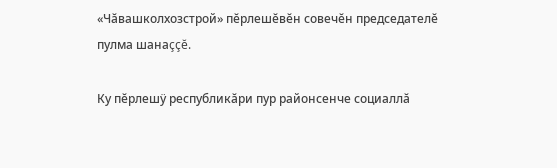«Чăвашколхозстрой» пĕрлешĕвĕн совечĕн председателĕ пулма шанаççĕ.

Ку пĕрлешÿ республикăри пур районсенче социаллă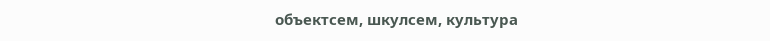объектсем, шкулсем, культура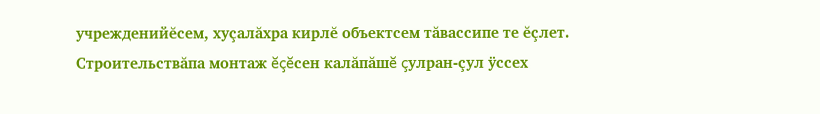учрежденийĕсем, хуçалăхра кирлĕ объектсем тăвассипе те ĕçлет. Строительствăпа монтаж ĕçĕсен калăпăшĕ çулран-çул ÿссех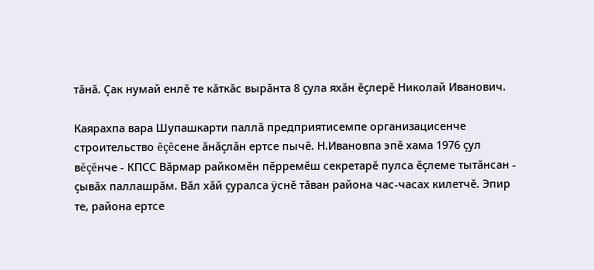тăнă. Çак нумай енлĕ те кăткăс вырăнта 8 çула яхăн ĕçлерĕ Николай Иванович.

Каярахпа вара Шупашкарти паллă предприятисемпе организацисенче строительство ĕçĕсене ăнăçлăн ертсе пычĕ. Н.Ивановпа эпĕ хама 1976 çул вĕçĕнче - КПСС Вăрмар райкомĕн пĕрремĕш секретарĕ пулса ĕçлеме тытăнсан - çывăх паллашрăм. Вăл хăй çуралса ÿснĕ тăван района час-часах килетчĕ. Эпир те, района ертсе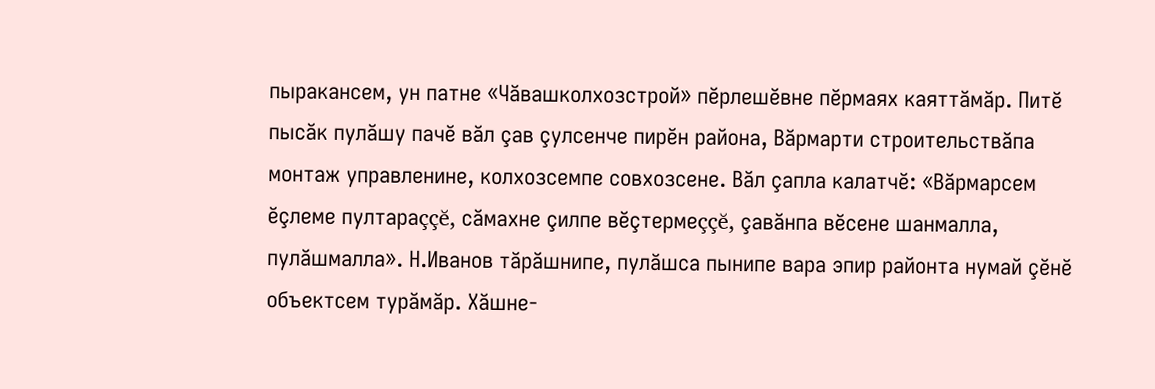пыракансем, ун патне «Чăвашколхозстрой» пĕрлешĕвне пĕрмаях каяттăмăр. Питĕ пысăк пулăшу пачĕ вăл çав çулсенче пирĕн района, Вăрмарти строительствăпа монтаж управленине, колхозсемпе совхозсене. Вăл çапла калатчĕ: «Вăрмарсем ĕçлеме пултараççĕ, сăмахне çилпе вĕçтермеççĕ, çавăнпа вĕсене шанмалла, пулăшмалла». Н.Иванов тăрăшнипе, пулăшса пынипе вара эпир районта нумай çĕнĕ объектсем турăмăр. Хăшне-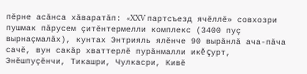пĕрне асăнса хăваратăп: «XXV партсъезд ячĕллĕ» совхозри пушмак пăрусем çитĕнтермелли комплекс (3400 пуç вырнаçмалăх), кунтах Энтрияль ялĕнче 90 вырăнлă ача-пăча сачĕ, вун сакăр хваттерлĕ пурăнмалли икĕ çурт, Энĕшпуçĕнчи, Тикашри, Чулкасри, Кивĕ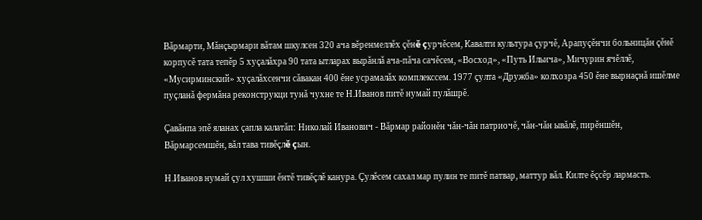Вăрмарти, Мăнçырмари вăтам шкулсен 320 ача вĕренмеллĕх çĕнĕ çурчĕсем, Кавалти культура çурчĕ, Арапуçĕнчи больницăн çĕнĕ корпусĕ тата тепĕр 5 хуçалăхра 90 тата ытларах вырăнлă ача-пăча сачĕсем, «Восход», «Путь Ильича», Мичурин ячĕллĕ, «Мусирминский» хуçалăхсенчи сăвакан 400 ĕне усрамалăх комплекссем. 1977 çулта «Дружба» колхозра 450 ĕне вырнаçнă ишĕлме пуçланă фермăна реконструкци тунă чухне те Н.Иванов питĕ нумай пулăшрĕ.

Çавăнпа эпĕ яланах çапла калатăп: Николай Иванович - Вăрмар районĕн чăн-чăн патриочĕ, чăн-чăн ывăлĕ, пирĕншĕн, Вăрмарсемшĕн, вăл тава тивĕçлĕ çын.

Н.Иванов нумай çул хушши ĕнтĕ тивĕçлĕ канура. Çулĕсем сахал мар пулин те питĕ патвар, маттур вăл. Килте ĕçсĕр лармасть.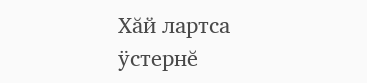Хăй лартса ÿстернĕ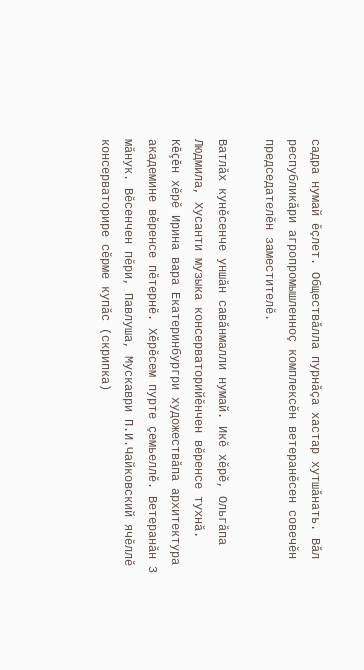садра нумай ĕçлет. Обществăлла пурнăçа хастар хутшăнать. Вăл республикăри агропромышленноç комплексĕн ветеранĕсен совечĕн председателĕн заместителĕ.

Ватлăх кунĕсенче уншăн савăнмалли нумай. Икĕ хĕрĕ, Ольгăпа Людмила, Хусанти музыка консерваторийĕнчен вĕренсе тухнă. Кĕçĕн хĕрĕ Ирина вара Екатеринбургри художествăпа архитектура академине вĕренсе пĕтернĕ. Хĕрĕсем пурте çемьеллĕ. Ветеранăн 3 мăнук. Вĕсенчен пĕри, Павлуша, Мускаври П.И.Чайковский ячĕллĕ консерваторире сĕрме купăс (скрипка)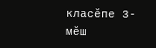класĕпе 3-мĕш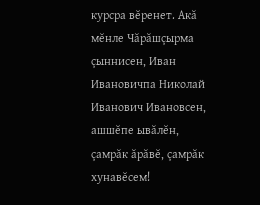курсра вĕренет. Акă мĕнле Чăрăшçырма çыннисен, Иван Ивановичпа Николай Иванович Ивановсен, ашшĕпе ывăлĕн, çамрăк ăрăвĕ, çамрăк хунавĕсем!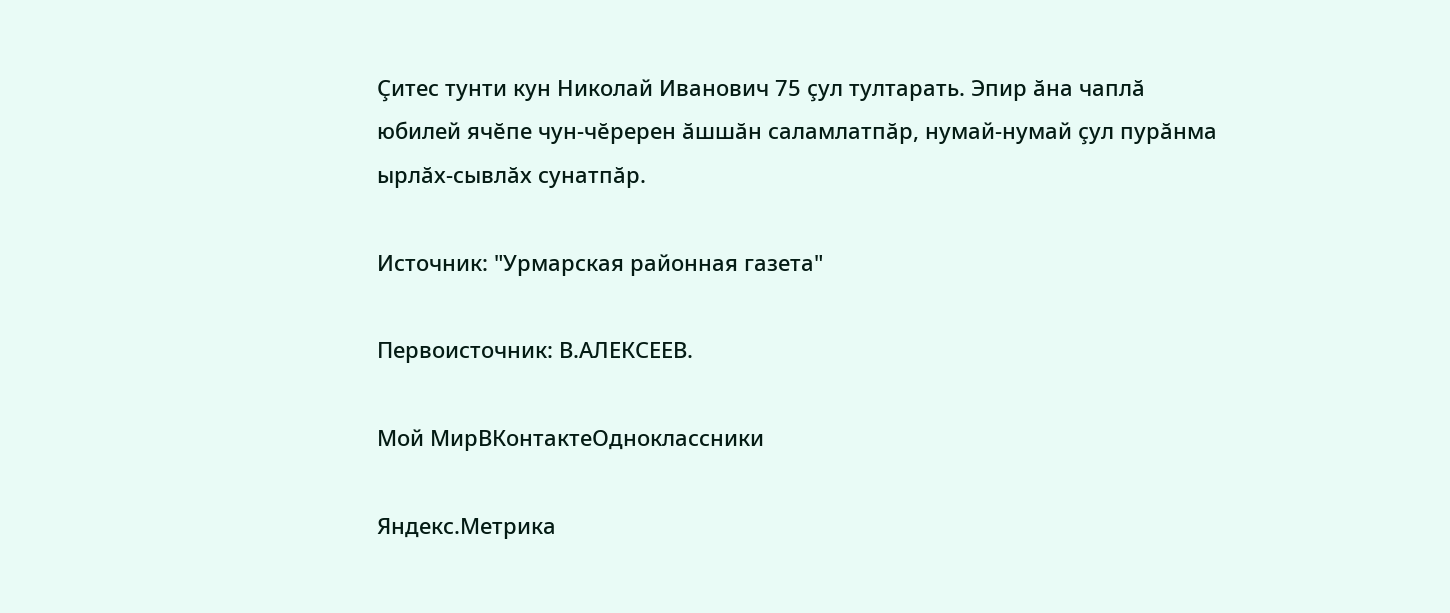Çитес тунти кун Николай Иванович 75 çул тултарать. Эпир ăна чаплă юбилей ячĕпе чун-чĕререн ăшшăн саламлатпăр, нумай-нумай çул пурăнма ырлăх-сывлăх сунатпăр.

Источник: "Урмарская районная газета"

Первоисточник: В.АЛЕКСЕЕВ.

Мой МирВКонтактеОдноклассники

Яндекс.Метрика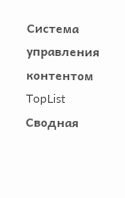Система управления контентом
TopList Сводная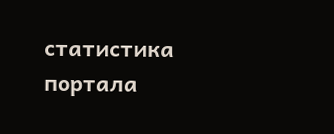статистика портала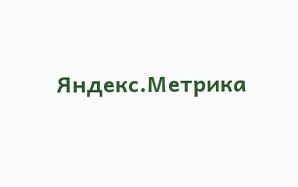Яндекс.Метрика